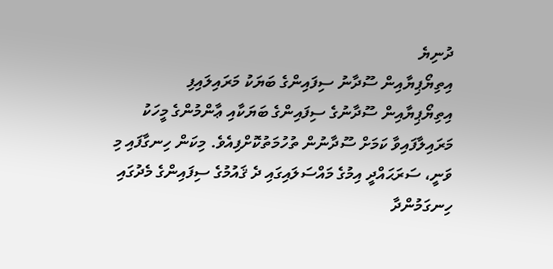ދުނިޔެ
އިތިޔޯޕިޔާއިން ސޫދާނު ސިފައިންގެ ބަޔަކު މަރައިލައިފި
އިތިޔޯޕިޔާއިން ސޫދާނުގެ ސިފައިންގެ ބަޔަކާއި ޢާންމުންގެ މީހަކު މަރައިލާފައިވާ ކަމަށް ސޫދާނުން ތުހުމަތުކޮށްފިއެވެ. މިކަން ހިނގާފައި މި ވަނީ، ސަރަޙައްދީ އިމުގެ މައްސަލައިގައި ދެ ޤައުމުގެ ސިފައިންގެ މެދުގައި ހިނގަމުންދާ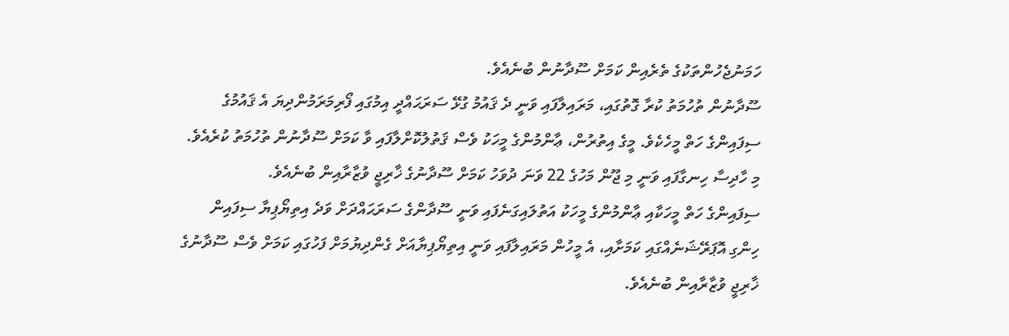ހަމަނުޖެހުންތަކުގެ ތެރެއިން ކަމަށް ސޫދާނުން ބުނެއެވެ.
ސޫދާނުން ތުހުމަތު ކުރާ ގޮތުގައި، މަރައިލާފައި ވަނީ ދެ ޤައުމު ގުޅޭ ސަރަޙައްދީ އިމުގައި ފޯރިމަރަމުންދިޔަ އެ ޤައުމުގެ ސިފައިންގެ ހަތް މީހެކެވެ. މީގެ އިތުރުން، ޢާންމުންގެ މީހަކު ވެސް ޤަތުލުކޮށްލާފައި ވާ ކަމަށް ސޫދާނުން ތުހުމަތު ކުރެއެވެ. މި ހާދިސާ ހިނގާފައި ވަނީ މި ޖޫން މަހުގެ 22 ވަނަ ދުވަހު ކަމަށް ސޫދާނުގެ ޚާރިޖީ ވުޒާރާއިން ބުނެއެވެ.
ސިފައިންގެ ހަތް މީހަކާއި ޢާންމުންގެ މީހަކު އަތުލައިގަނެފައި ވަނީ ސޫދާންގެ ސަރަޙައްދަށް ވަދެ އިތިޔޯޕިޔާ ސިފައިން ހިންގި އޮޕަރޭޝަނެއްގައި ކަމަށާއި، އެ މީހުން މަރައިލާފައި ވަނީ އިތިޔޯޕިޔާއަށް ގެންދިޔުމަށް ފަހުގައި ކަމަށް ވެސް ސޫދާނުގެ ޚާރިޖީ ވުޒާރާއިން ބުނެއެވެ.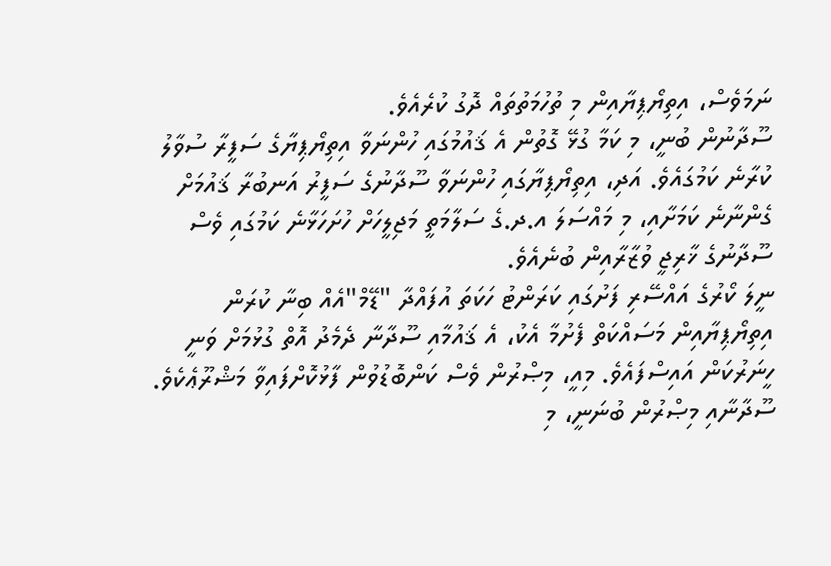ނަމަވެސް، އިތިޔޯޕިޔާއިން މި ތުހުމަތުތައް ދޮގު ކުރެއެވެ.
ސޫދާނުން ބުނީ، މި ކަމާ ގުޅޭ ގޮތުން އެ ޤައުމުގައި ހުންނަވާ އިތިޔޯޕިޔާގެ ސަފީރާ ސުވާލު ކުރާނެ ކަމުގައެވެ. އަދި، އިތިޔޯޕިޔާގައި ހުންނަވާ ސޫދާނުގެ ސަފީރު އަނބުރާ ޤައުމަށް ގެންނާނެ ކަމަށާއި، މި މައްސަލަ އ.ދ.ގެ ސަލާމަތީ މަޖިލީހަށް ހުށަހަޅާނެ ކަމުގައި ވެސް ސޫދާނުގެ ޚާރިޖީ ވުޒާރާއިން ބުނެއެވެ.
ނީލަ ކޯރުގެ އައްސޭރި ފަށުގައި ކަރަންޓު ހަކަތަ އުފައްދާ "ޑޭމް"އެއް ބިނާ ކުރަން އިތިޔޯޕިޔާއިން މަސައްކަތް ފެށުމާ އެކު، އެ ޤައުމާއި ސޫދާނާ ދެމެދު އޮތް ގުޅުމަށް ވަނީ ހީނަރުކަން އައިސްފައެވެ. މިއީ، މިޞްރުން ވެސް ކަންބޮޑުވުން ފާޅުކޮށްފައިވާ މަޝްރޫޢެކެވެ. ސޫދާނާއި މިޞްރުން ބުނަނީ، މި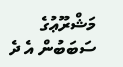މަޝްރޫޢުގެ ސަބަބުން އެ ދެ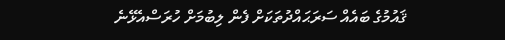ޤައުމުގެ ބައެއް ސަރަޙައްދުތަކަށް ފެން ލިބުމަށް ހުރަސްއެޅޭނެ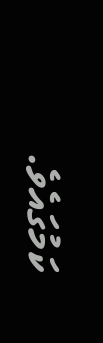ކަމުގައެވެ.